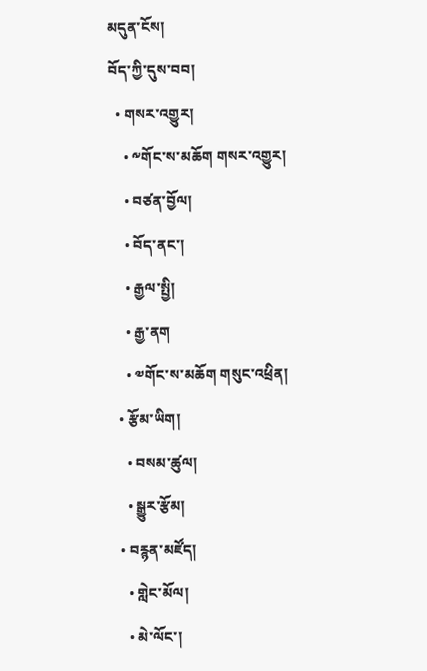མདུན་ངོས།
བོད་ཀྱི་དུས་བབ།
  • གསར་འགྱུར།
    • ༸གོང་ས་མཆོག གསར་འགྱུར།
    • བཙན་བྱོལ།
    • བོད་ནང་།
    • རྒྱལ་སྤྱི།
    • རྒྱ་ནག
    • ༧གོང་ས་མཆོག གསུང་འཕྲིན།
  • རྩོམ་ཡིག།
    • བསམ་ཚུལ།
    • སྒྱུར་རྩོམ།
  • བརྙན་མཛོད།
    • གླེང་མོལ།
    • མེ་ལོང་།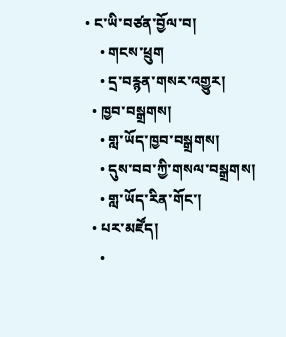• ང་ཡི་བཙན་བྱོལ་བ།
    • གངས་ཕྲུག
    • དྲ་བརྙན་གསར་འགྱུར།
  • ཁྱབ་བསྒྲགས།
    • གླ་ཡོད་ཁྱབ་བསྒྲགས།
    • དུས་བབ་ཀྱི་གསལ་བསྒྲགས།
    • གླ་ཡོད་རིན་གོང་།
  • པར་མཛོད།
    •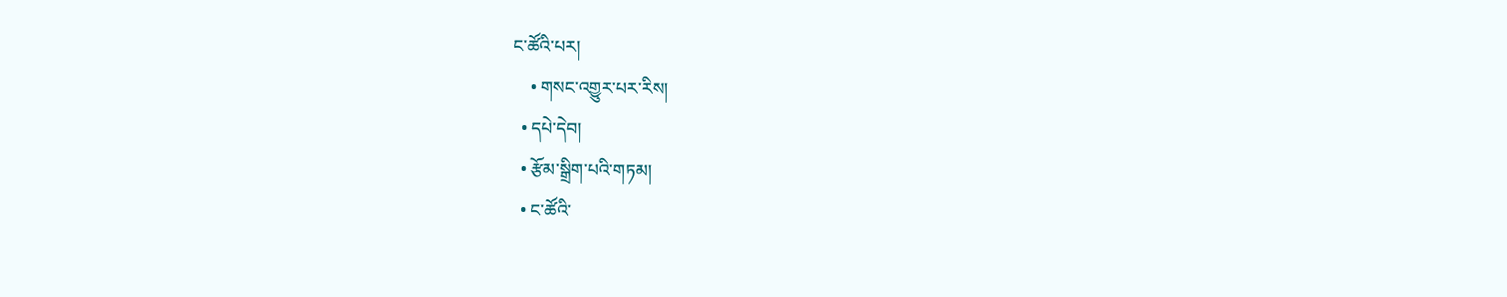ང་ཚོའི་པར།
    • གསང་འགྱུར་པར་རིས།
  • དཔེ་དེབ།
  • རྩོམ་སྒྲིག་པའི་གཏམ།
  • ང་ཚོའི་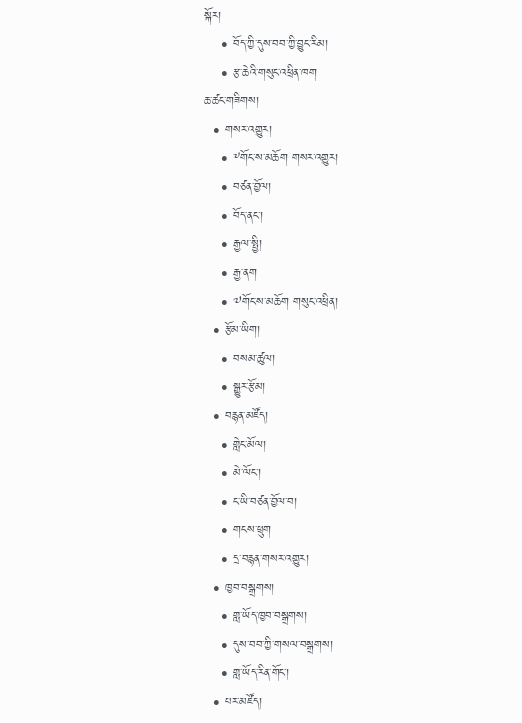སྐོར།
    • བོད་ཀྱི་དུས་བབ་ཀྱི་བྱུང་རིམ།
    • རྩ་ཆེའི་གསུང་འཕྲིན་ཁག
ཆ་ཚང་གཟིགས།
  • གསར་འགྱུར།
    • ༸གོང་ས་མཆོག གསར་འགྱུར།
    • བཙན་བྱོལ།
    • བོད་ནང་།
    • རྒྱལ་སྤྱི།
    • རྒྱ་ནག
    • ༧གོང་ས་མཆོག གསུང་འཕྲིན།
  • རྩོམ་ཡིག།
    • བསམ་ཚུལ།
    • སྒྱུར་རྩོམ།
  • བརྙན་མཛོད།
    • གླེང་མོལ།
    • མེ་ལོང་།
    • ང་ཡི་བཙན་བྱོལ་བ།
    • གངས་ཕྲུག
    • དྲ་བརྙན་གསར་འགྱུར།
  • ཁྱབ་བསྒྲགས།
    • གླ་ཡོད་ཁྱབ་བསྒྲགས།
    • དུས་བབ་ཀྱི་གསལ་བསྒྲགས།
    • གླ་ཡོད་རིན་གོང་།
  • པར་མཛོད།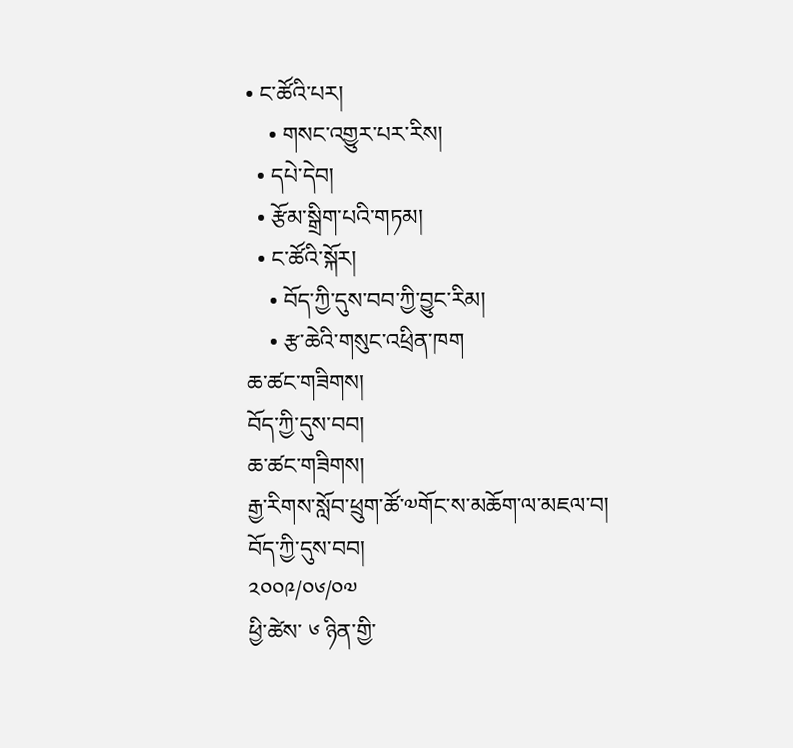• ང་ཚོའི་པར།
    • གསང་འགྱུར་པར་རིས།
  • དཔེ་དེབ།
  • རྩོམ་སྒྲིག་པའི་གཏམ།
  • ང་ཚོའི་སྐོར།
    • བོད་ཀྱི་དུས་བབ་ཀྱི་བྱུང་རིམ།
    • རྩ་ཆེའི་གསུང་འཕྲིན་ཁག
ཆ་ཚང་གཟིགས།
བོད་ཀྱི་དུས་བབ།
ཆ་ཚང་གཟིགས།
རྒྱ་རིགས་སློབ་ཕྲུག་ཚོ་༧གོང་ས་མཆོག་ལ་མཇལ་བ།
བོད་ཀྱི་དུས་བབ།
༢༠༠༩/༠༦/༠༧
ཕྱི་ཚེས་ ༦ ཉིན་གྱི་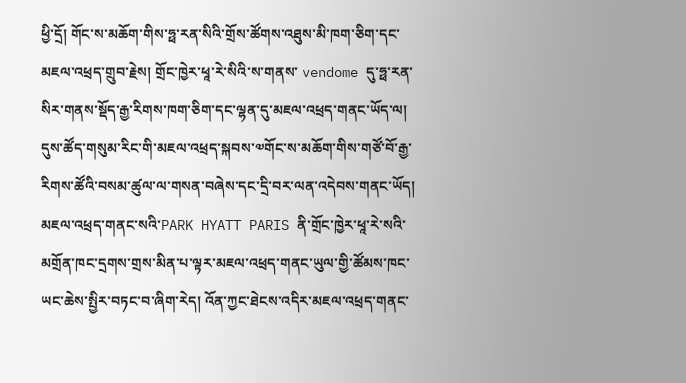ཕྱི་དྲོ། གོང་ས་མཆོག་གིས་ཧྥ་རན་སིའི་གྲོས་ཚོགས་འཐུས་མི་ཁག་ཅིག་དང་མཇལ་འཕྲད་གྲུབ་རྗེས། གྲོང་ཁྱེར་ཕཱ་རེ་སིའི་ས་གནས་ vendome དུ་ཧྥ་རན་སིར་གནས་སྡོད་རྒྱ་རིགས་ཁག་ཅིག་དང་ལྷན་དུ་མཇལ་འཕྲད་གནང་ཡོད་ལ།  དུས་ཚོད་གསུམ་རིང་གི་མཇལ་འཕྲད་སྐབས་༧གོང་ས་མཆོག་གིས་གཙོ་བོ་རྒྱ་རིགས་ཚོའི་བསམ་ཚུལ་ལ་གསན་བཞེས་དང་དྲི་བར་ལན་འདེབས་གནང་ཡོད།
མཇལ་འཕྲད་གནང་སའི་PARK HYATT PARIS ནི་གྲོང་ཁྱེར་ཕཱ་རེ་སའི་མགྲོན་ཁང་དྲགས་གྲས་མིན་པ་ལྟར་མཇལ་འཕྲད་གནང་ཡུལ་གྱི་ཚོམས་ཁང་ཡང་ཆེས་སྤྱིར་བཏང་བ་ཞིག་རེད། འོན་ཀྱང་ཐེངས་འདིར་མཇལ་འཕྲད་གནང་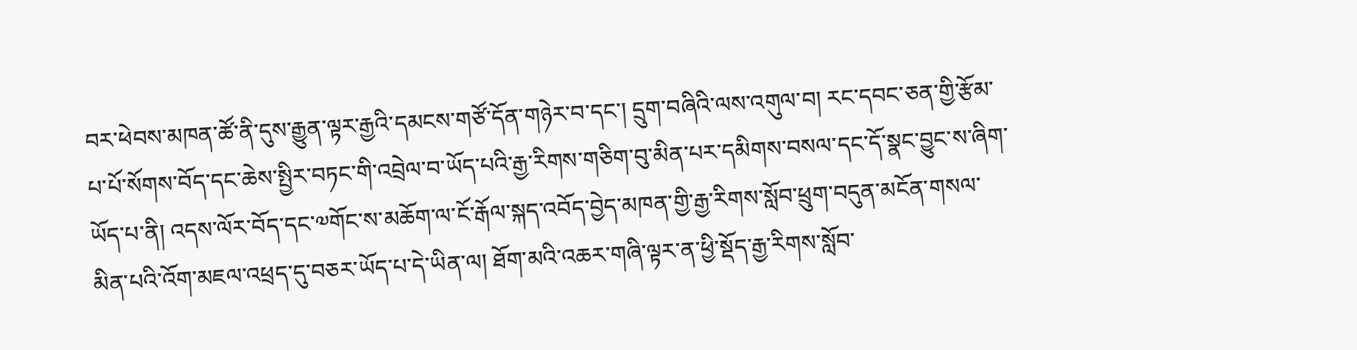བར་ཕེབས་མཁན་ཚོ་ནི་དུས་རྒྱུན་ལྟར་རྒྱའི་དམངས་གཙོ་དོན་གཉེར་བ་དང་། དྲུག་བཞིའི་ལས་འགུལ་བ། རང་དབང་ཅན་གྱི་རྩོམ་པ་པོ་སོགས་བོད་དང་ཆེས་སྤྱིར་བཏང་གི་འབྲེལ་བ་ཡོད་པའི་རྒྱ་རིགས་གཅིག་བུ་མིན་པར་དམིགས་བསལ་དང་དོ་སྣང་བྱུང་ས་ཞིག་ཡོད་པ་ནི། འདས་ལོར་བོད་དང་༧གོང་ས་མཆོག་ལ་ངོ་རྒོལ་སྐད་འབོད་བྱེད་མཁན་གྱི་རྒྱ་རིགས་སློབ་ཕྲུག་བདུན་མངོན་གསལ་མིན་པའི་འོག་མཇལ་འཕྲད་དུ་བཅར་ཡོད་པ་དེ་ཡིན་ལ། ཐོག་མའི་འཆར་གཞི་ལྟར་ན་ཕྱི་སྡོད་རྒྱ་རིགས་སློབ་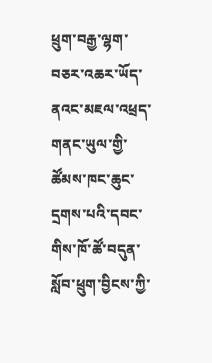ཕྲུག་བརྒྱ་ལྷག་བཅར་འཆར་ཡོད་ནའང་མཇལ་འཕྲད་གནང་ཡུལ་གྱི་ཚོམས་ཁང་ཆུང་དྲགས་པའི་དབང་གིས་ཁོ་ཚོ་བདུན་སློབ་ཕྲུག་བྱིངས་ཀྱི་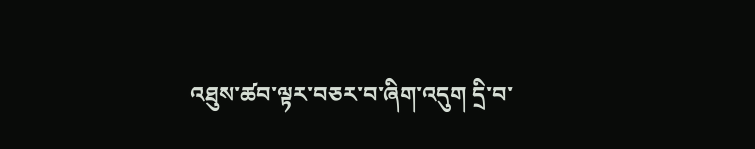འཐུས་ཚབ་ལྟར་བཅར་བ་ཞིག་འདུག དྲི་བ་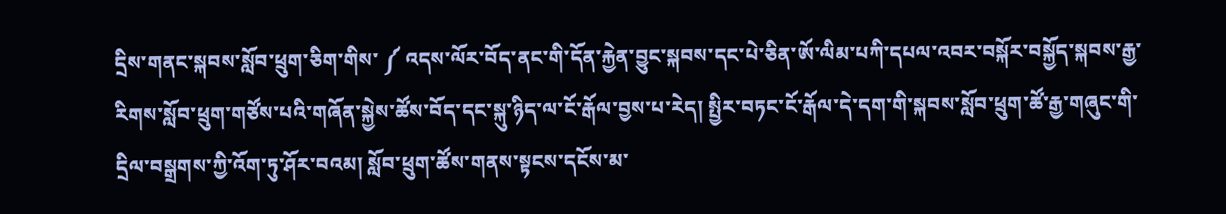དྲིས་གནང་སྐབས་སློབ་ཕྲུག་ཅིག་གིས་ ༼ འདས་ལོར་བོད་ནང་གི་དོན་རྐྱེན་བྱུང་སྐབས་དང་པེ་ཅིན་ཨོ་ལིམ་པཀི་དཔལ་འབར་བསྐོར་བསྐྱོད་སྐབས་རྒྱ་རིགས་སློབ་ཕྲུག་གཙོས་པའི་གཞོན་སྐྱེས་ཚོས་བོད་དང་སྐུ་ཉིད་ལ་ངོ་རྒོལ་བྱས་པ་རེད། སྤྱིར་བཏང་ངོ་རྒོལ་དེ་དག་གི་སྐབས་སློབ་ཕྲུག་ཚོ་རྒྱ་གཞུང་གི་དྲིལ་བསྒྲགས་ཀྱི་འོག་ཏུ་ཤོར་བའམ། སློབ་ཕྲུག་ཚོས་གནས་སྟངས་དངོས་མ་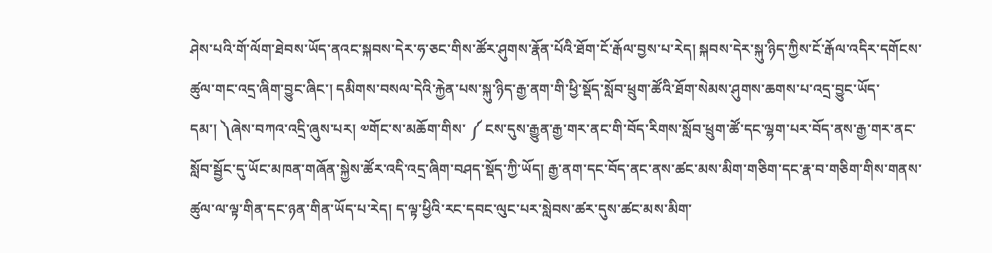ཤེས་པའི་གོ་ལོག་ཐེབས་ཡོད་ནའང་སྐབས་དེར་ཧ་ཅང་གིས་ཚོར་ཤུགས་རྣོན་པོའི་ཐོག་ངོ་རྒོལ་བྱས་པ་རེད། སྐབས་དེར་སྐུ་ཉིད་ཀྱིས་ངོ་རྒོལ་འདིར་དགོངས་ཚུལ་གང་འདྲ་ཞིག་བྱུང་ཞིང་། དམིགས་བསལ་དེའི་རྐྱེན་པས་སྐུ་ཉིད་རྒྱ་ནག་གི་ཕྱི་སྡོད་སློབ་ཕྲུག་ཚོའི་ཐོག་སེམས་ཤུགས་ཆགས་པ་འདྲ་བྱུང་ཡོད་དམ་། ༽ཞེས་བཀའ་འདྲི་ཞུས་པར། ༧གོང་ས་མཆོག་གིས་ ༼ ངས་དུས་རྒྱུན་རྒྱ་གར་ནང་གི་བོད་རིགས་སློབ་ཕྲུག་ཚོ་དང་ལྷག་པར་བོད་ནས་རྒྱ་གར་ནང་སློབ་སྦྱོང་དུ་ཡོང་མཁན་གཞོན་སྐྱེས་ཚོར་འདི་འདྲ་ཞིག་བཤད་སྡོད་ཀྱི་ཡོད། རྒྱ་ནག་དང་བོད་ནང་ནས་ཚང་མས་མིག་གཅིག་དང་རྣ་བ་གཅིག་གིས་གནས་ཚུལ་ལ་ལྟ་གིན་དང་ཉན་གིན་ཡོད་པ་རེད། ད་ལྟ་ཕྱིའི་རང་དབང་ལུང་པར་སླེབས་ཚར་དུས་ཚང་མས་མིག་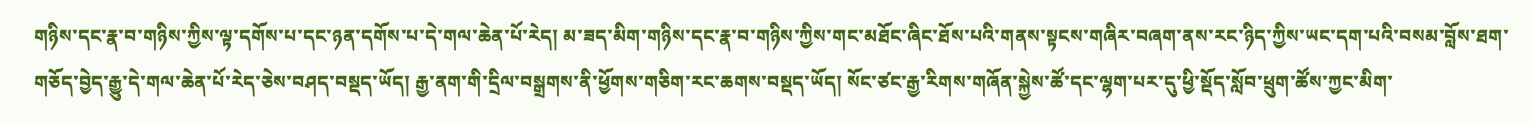གཉིས་དང་རྣ་བ་གཉིས་ཀྱིས་ལྟ་དགོས་པ་དང་ཉན་དགོས་པ་དེ་གལ་ཆེན་པོ་རེད། མ་ཟད་མིག་གཉིས་དང་རྣ་བ་གཉིས་ཀྱིས་གང་མཐོང་ཞིང་ཐོས་པའི་གནས་སྟངས་གཞིར་བཞག་ནས་རང་ཉིད་ཀྱིས་ཡང་དག་པའི་བསམ་བློས་ཐག་གཅོད་བྱེད་རྒྱུ་དེ་གལ་ཆེན་པོ་རེད་ཅེས་བཤད་བསྡད་ཡོད། རྒྱ་ནག་གི་དྲིལ་བསྒྲགས་ནི་ཕྱོགས་གཅིག་རང་ཆགས་བསྡད་ཡོད། སོང་ཙང་རྒྱ་རིགས་གཞོན་སྐྱེས་ཚོ་དང་ལྷག་པར་དུ་ཕྱི་སྡོད་སློབ་ཕྲུག་ཚོས་ཀྱང་མིག་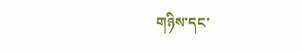གཉིས་དང་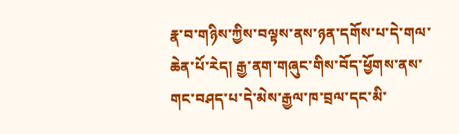རྣ་བ་གཉིས་ཀྱིས་བལྟས་ནས་ཉན་དགོས་པ་དེ་གལ་ཆེན་པོ་རེད། རྒྱ་ནག་གཞུང་གིས་བོད་ཕྱོགས་ནས་གང་བཤད་པ་དེ་མེས་རྒྱལ་ཁ་བྲལ་དང་མི་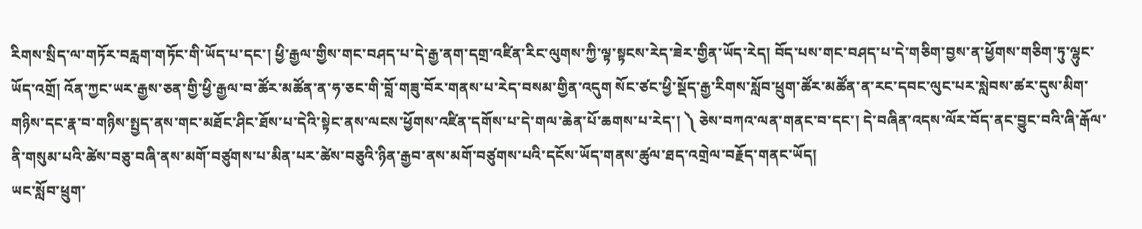རིགས་སྲིད་ལ་གཏོར་བརླག་གཏོང་གི་ཡོད་པ་དང་། ཕྱི་རྒྱལ་གྱིས་གང་བཤད་པ་དེ་རྒྱ་ནག་དགྲ་འཛིན་རིང་ལུགས་ཀྱི་ལྟ་སྟངས་རེད་ཟེར་གྱིན་ཡོད་རེད། བོད་པས་གང་བཤད་པ་དེ་གཅིག་བྱས་ན་ཕྱོགས་གཅིག་ཏུ་ལྷུང་ཡོད་འགྲོ། འོན་ཀྱང་ཡར་རྒྱས་ཅན་གྱི་ཕྱི་རྒྱལ་བ་ཚོར་མཚོན་ན་ཧ་ཅང་གི་བློ་གཟུ་བོར་གནས་པ་རེད་བསམ་གྱིན་འདུག སོང་ཙང་ཕྱི་སྡོད་རྒྱ་རིགས་སློབ་ཕྲུག་ཚོར་མཚོན་ན་རང་དབང་ལུང་པར་སླེབས་ཚར་དུས་མིག་གཉིས་དང་རྣ་བ་གཉིས་སྤྱད་ནས་གང་མཐོང་ཤིང་ཐོས་པ་དེའི་སྟེང་ནས་ལངས་ཕྱོགས་འཛིན་དགོས་པ་དེ་གལ་ཆེན་པོ་ཆགས་པ་རེད་། ༽ ཅེས་བཀའ་ལན་གནང་བ་དང་། དེ་བཞིན་འདས་ལོར་བོད་ནང་བྱུང་བའི་ཞི་རྒོལ་ནི་གསུམ་པའི་ཚེས་བཅུ་བཞི་ནས་མགོ་བཙུགས་པ་མིན་པར་ཚེས་བཅུའི་ཉིན་རྒྱབ་ནས་མགོ་བཙུགས་པའི་དངོས་ཡོད་གནས་ཚུལ་ཐད་འགྲེལ་བརྗོད་གནང་ཡོད།
ཡང་སློབ་ཕྲུག་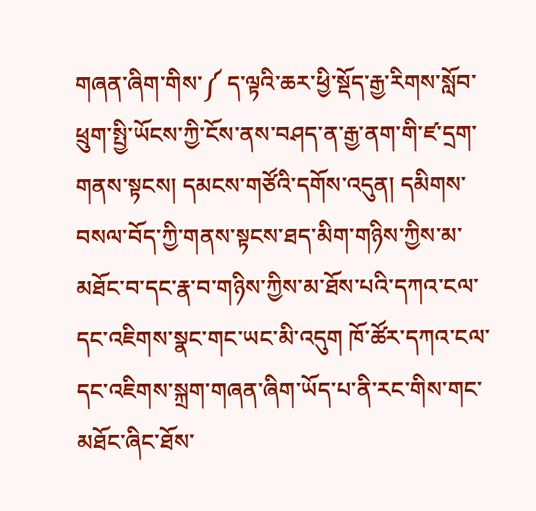གཞན་ཞིག་གིས་༼ ད་ལྟའི་ཆར་ཕྱི་སྡོད་རྒྱ་རིགས་སློབ་ཕྲུག་སྤྱི་ཡོངས་ཀྱི་ངོས་ནས་བཤད་ན་རྒྱ་ནག་གི་ཛ་དྲག་གནས་སྟངས། དམངས་གཙོའི་དགོས་འདུན། དམིགས་བསལ་བོད་ཀྱི་གནས་སྟངས་ཐད་མིག་གཉིས་ཀྱིས་མ་མཐོང་བ་དང་རྣ་བ་གཉིས་ཀྱིས་མ་ཐོས་པའི་དཀའ་ངལ་དང་འཇིགས་སྣང་གང་ཡང་མི་འདུག ཁོ་ཚོར་དཀའ་ངལ་དང་འཇིགས་སྐྲག་གཞན་ཞིག་ཡོད་པ་ནི་རང་གིས་གང་མཐོང་ཞིང་ཐོས་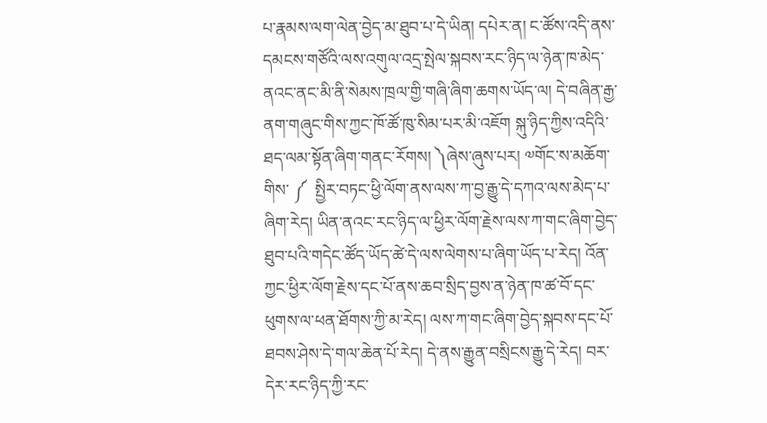པ་རྣམས་ལག་ལེན་བྱེད་མ་ཐུབ་པ་དེ་ཡིན། དཔེར་ན། ང་ཚོས་འདི་ནས་དམངས་གཙོའི་ལས་འགུལ་འདྲ་སྤེལ་སྐབས་རང་ཉིད་ལ་ཉེན་ཁ་མེད་ནའང་ནང་མི་ནི་སེམས་ཁྲལ་གྱི་གཞི་ཞིག་ཆགས་ཡོད་ལ། དེ་བཞིན་རྒྱ་ནག་གཞུང་གིས་ཀྱང་ཁོ་ཚོ་ཁུ་སིམ་པར་མི་འཇོག སྐུ་ཉིད་ཀྱིས་འདིའི་ཐད་ལམ་སྟོན་ཞིག་གནང་རོགས། ༽ཞེས་ཞུས་པར། ༧གོང་ས་མཆོག་གིས་ ༼  སྤྱིར་བཏང་ཕྱི་ལོག་ནས་ལས་ཀ་བྱ་རྒྱུ་དེ་དཀའ་ལས་མེད་པ་ཞིག་རེད། ཡིན་ནའང་རང་ཉིད་ལ་ཕྱིར་ལོག་རྗེས་ལས་ཀ་གང་ཞིག་བྱེད་ཐུབ་པའི་གདེང་ཚོད་ཡོད་ཚེ་དེ་ལས་ལེགས་པ་ཞིག་ཡོད་པ་རེད། འོན་ཀྱང་ཕྱིར་ལོག་རྗེས་དང་པོ་ནས་ཆབ་སྲིད་བྱས་ན་ཉེན་ཁ་ཚ་བོ་དང་ཕུགས་ལ་ཕན་ཐོགས་ཀྱི་མ་རེད། ལས་ཀ་གང་ཞིག་བྱེད་སྐབས་དང་པོ་ཐབས་ཤེས་དེ་གལ་ཆེན་པོ་རེད། དེ་ནས་རྒྱུན་བསྲིངས་རྒྱུ་དེ་རེད། བར་དེར་རང་ཉིད་ཀྱི་རང་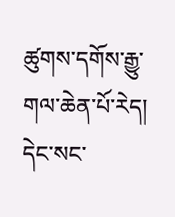ཚུགས་དགོས་རྒྱུ་གལ་ཆེན་པོ་རེད། དེང་སང་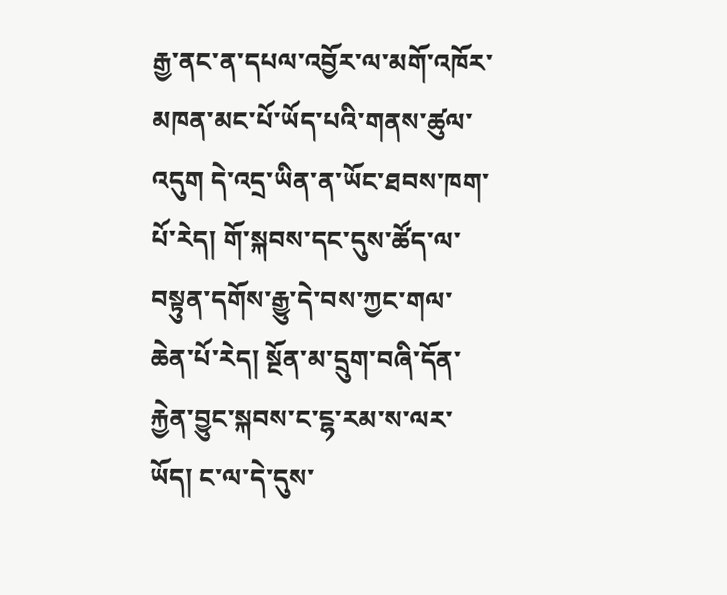རྒྱ་ནང་ན་དཔལ་འབྱོར་ལ་མགོ་འཁོར་མཁན་མང་པོ་ཡོད་པའི་གནས་ཚུལ་འདུག དེ་འདྲ་ཡིན་ན་ཡོང་ཐབས་ཁག་པོ་རེད། གོ་སྐབས་དང་དུས་ཚོད་ལ་བསྟུན་དགོས་རྒྱུ་དེ་བས་ཀྱང་གལ་ཆེན་པོ་རེད། སྔོན་མ་དྲུག་བཞི་དོན་རྐྱེན་བྱུང་སྐབས་ང་ངྷ་རམ་ས་ལར་ཡོད། ང་ལ་དེ་དུས་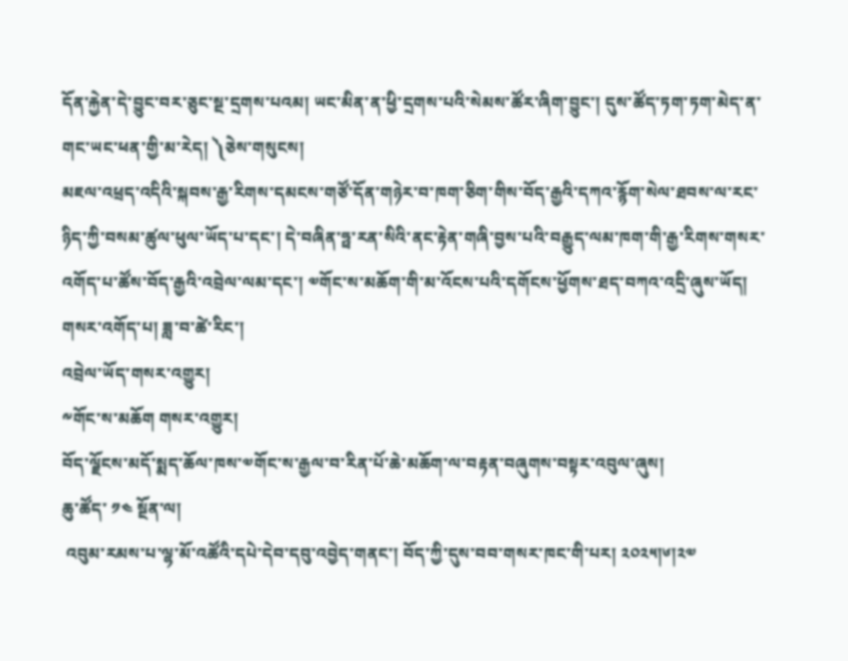དོན་རྐྱེན་དེ་བྱུང་བར་ཅུང་སྔ་དྲགས་པའམ། ཡང་མིན་ན་ཕྱི་དྲགས་པའི་སེམས་ཚོར་ཞིག་བྱུང་། དུས་ཚོད་ཏག་ཏག་མེད་ན་གང་ཡང་ཕན་གྱི་མ་རེད། ༽ཅེས་གསུངས།
མཇལ་འཕྲད་འདིའི་སྐབས་རྒྱ་རིགས་དམངས་གཙོ་དོན་གཉེར་བ་ཁག་ཅིག་གིས་བོད་རྒྱའི་དཀའ་རྙོག་སེལ་ཐབས་ལ་རང་ཉིད་ཀྱི་བསམ་ཚུལ་ཕུལ་ཡོད་པ་དང་། དེ་བཞིན་ཧྥ་རན་སིའི་ནང་རྟེན་གཞི་བྱས་པའི་བརྒྱུད་ལམ་ཁག་གི་རྒྱ་རིགས་གསར་འགོད་པ་ཚོས་བོད་རྒྱའི་འབྲེལ་ལམ་དང་། ༧གོང་ས་མཆོག་གི་མ་འོངས་པའི་དགོངས་ཕྱོགས་ཐད་བཀའ་འདྲི་ཞུས་ཡོད།
གསར་འགོད་པ། ཟླ་བ་ཚེ་རིང་།
འབྲེལ་ཡོད་གསར་འགྱུར།
༸གོང་ས་མཆོག གསར་འགྱུར།
བོད་ལྗོངས་མདོ་སྨད་ཆོལ་ཁས་༧གོང་ས་རྒྱལ་བ་རིན་པོ་ཆེ་མཆོག་ལ་བརྟན་བཞུགས་བསྟར་འབུལ་ཞུས།
ཆུ་ཚོད་ ༡༤ སྔོན་ལ།
 འབུམ་རམས་པ་ལྷ་མོ་འཚོའི་དཔེ་དེབ་དབུ་འབྱེད་གནང་། བོད་ཀྱི་དུས་བབ་གསར་ཁང་གི་པར། ༢༠༢༥།༦།༢༧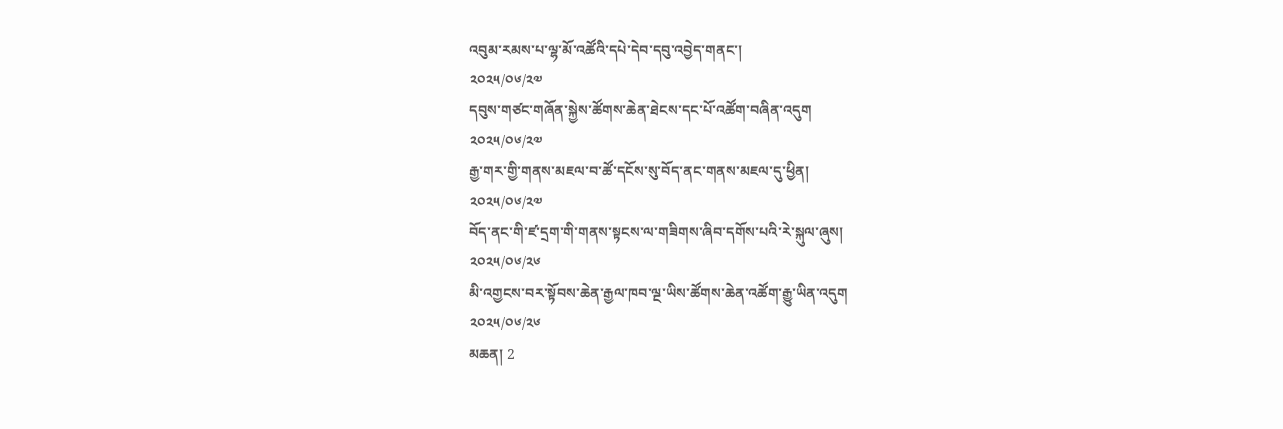འབུམ་རམས་པ་ལྷ་མོ་འཚོའི་དཔེ་དེབ་དབུ་འབྱེད་གནང་།
༢༠༢༥/༠༦/༢༧
དབུས་གཙང་གཞོན་སྐྱེས་ཚོགས་ཆེན་ཐེངས་དང་པོ་འཚོག་བཞིན་འདུག
༢༠༢༥/༠༦/༢༧
རྒྱ་གར་གྱི་གནས་མཇལ་བ་ཚོ་དངོས་སུ་བོད་ནང་གནས་མཇལ་དུ་ཕྱིན།
༢༠༢༥/༠༦/༢༧
བོད་ནང་གི་ཛ་དྲག་གི་གནས་སྟངས་ལ་གཟིགས་ཞིབ་དགོས་པའི་རེ་སྐུལ་ཞུས།
༢༠༢༥/༠༦/༢༦
མི་འགྱངས་བར་སྟོབས་ཆེན་རྒྱལ་ཁབ་ལྔ་ཡིས་ཚོགས་ཆེན་འཚོག་རྒྱུ་ཡིན་འདུག
༢༠༢༥/༠༦/༢༦
མཆན། 2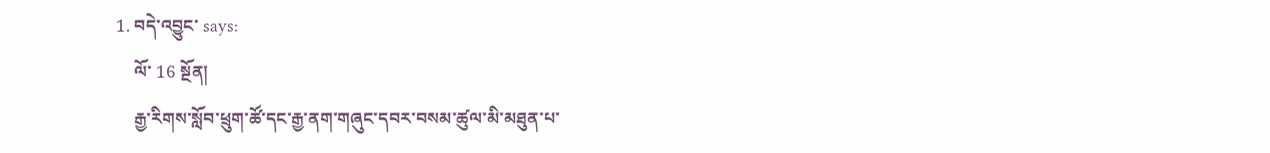1. བདེ་འབྱུང་ says:
    ལོ་ 16 སྔོན།
    རྒྱ་རིགས་སློབ་ཕྲུག་ཚོ་དང་རྒྱ་ནག་གཞུང་དབར་བསམ་ཚུལ་མི་མཐུན་པ་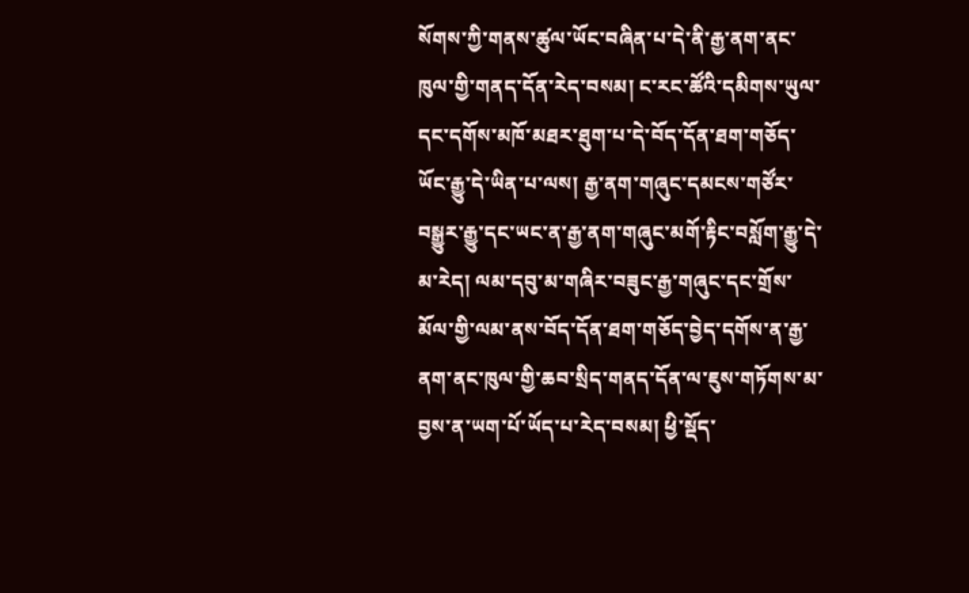སོགས་ཀྱི་གནས་ཚུལ་ཡོང་བཞིན་པ་དེ་ནི་རྒྱ་ནག་ནང་ཁུལ་གྱི་གནད་དོན་རེད་བསམ། ང་རང་ཚོའི་དམིགས་ཡུལ་དང་དགོས་མཁོ་མཐར་ཐུག་པ་དེ་བོད་དོན་ཐག་གཅོད་ཡོང་རྒྱུ་དེ་ཡིན་པ་ལས། རྒྱ་ནག་གཞུང་དམངས་གཙོར་བསྒྱུར་རྒྱུ་དང་ཡང་ན་རྒྱ་ནག་གཞུང་མགོ་རྟིང་བསློག་རྒྱུ་དེ་མ་རེད། ལམ་དབུ་མ་གཞིར་བཟུང་རྒྱ་གཞུང་དང་གྲོས་མོལ་གྱི་ལམ་ནས་བོད་དོན་ཐག་གཅོད་བྱེད་དགོས་ན་རྒྱ་ནག་ནང་ཁུལ་གྱི་ཆབ་སྲིད་གནད་དོན་ལ་ཇུས་གཏོགས་མ་བྱས་ན་ཡག་པོ་ཡོད་པ་རེད་བསམ། ཕྱི་སྡོད་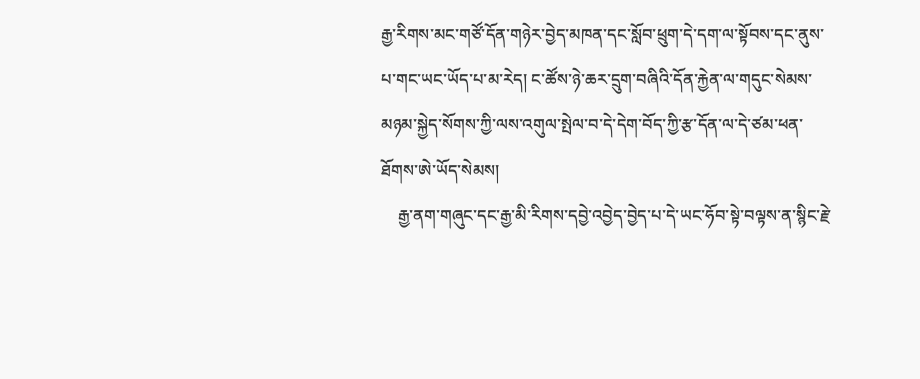རྒྱ་རིགས་མང་གཙོ་དོན་གཉེར་བྱེད་མཁན་དང་སློབ་ཕྲུག་དེ་དག་ལ་སྟོབས་དང་ནུས་པ་གང་ཡང་ཡོད་པ་མ་རེད། ང་ཚོས་ཉེ་ཆར་དྲུག་བཞིའི་དོན་རྐྱེན་ལ་གདུང་སེམས་མཉམ་སྐྱེད་སོགས་ཀྱི་ལས་འགུལ་སྤེལ་བ་དེ་དེག་བོད་ཀྱི་རྩ་དོན་ལ་དེ་ཙམ་ཕན་ཐོགས་ཨེ་ཡོད་སེམས།
    རྒྱ་ནག་གཞུང་དང་རྒྱ་མི་རིགས་དབྱེ་འབྱེད་བྱེད་པ་དེ་ཡང་ཧོབ་སྟེ་བལྟས་ན་སྙིང་རྗེ་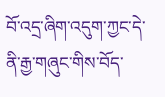བོ་འདྲ་ཞིག་འདུག་ཀྱང་དེ་ནི་རྒྱ་གཞུང་གིས་བོད་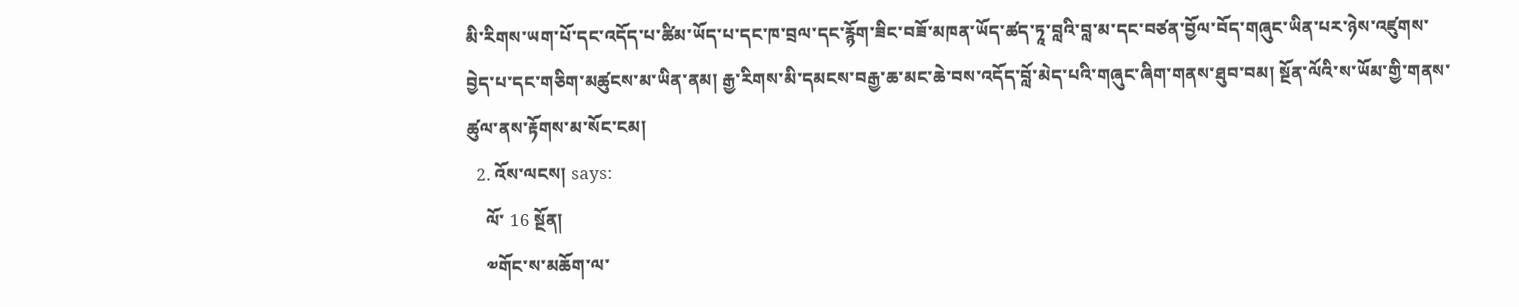མི་རིགས་ཡག་པོ་དང་འདོད་པ་ཚིམ་ཡོད་པ་དང་ཁ་བྲལ་དང་རྙོག་ཟིང་བཟོ་མཁན་ཡོད་ཚད་ཏཱ་བླའི་བླ་མ་དང་བཙན་བྱོལ་བོད་གཞུང་ཡིན་པར་ཉེས་འཛུགས་བྱེད་པ་དང་གཅིག་མཚུངས་མ་ཡིན་ནམ། རྒྱ་རིགས་མི་དམངས་བརྒྱ་ཆ་མང་ཆེ་བས་འདོད་བློ་མེད་པའི་གཞུང་ཞིག་གནས་ཐུབ་བམ། སྔོན་ལོའི་ས་ཡོམ་གྱི་གནས་ཚུལ་ནས་རྟོགས་མ་སོང་ངམ།
  2. འོས་ལངས། says:
    ལོ་ 16 སྔོན།
    ༧གོང་ས་མཆོག་ལ་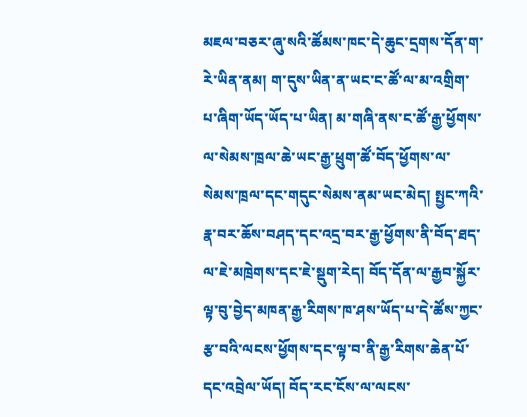མཇལ་བཅར་ཞུ་སའི་ཚོམས་ཁང་དེ་ཆུང་དྲགས་དོན་ག་རེ་ཡིན་ནམ། ག་དུས་ཡིན་ན་ཡང་ང་ཚོ་ལ་མ་འགྲིག་པ་ཞིག་ཡོད་ཡོད་པ་ཡིན། མ་གཞི་ནས་ང་ཚོ་རྒྱ་ཕྱོགས་ལ་སེམས་ཁྲལ་ཆེ་ཡང་རྒྱ་ཕྲུག་ཚོ་བོད་ཕྱོགས་ལ་སེམས་ཁྲལ་དང་གདུང་སེམས་ནམ་ཡང་མེད། སྤྱང་ཀའི་རྣ་བར་ཆོས་བཤད་དང་འདྲ་བར་རྒྱ་ཕྱོགས་ནི་བོད་ཐད་ལ་ཇེ་མཁྲེགས་དང་ཇེ་སྡུག་རེད། བོད་དོན་ལ་རྒྱབ་སྐྱོར་ལྟ་བུ་བྱེད་མཁན་རྒྱ་རིགས་ཁ་ཤས་ཡོད་པ་དེ་ཚོས་ཀྱང་རྩ་བའི་ལངས་ཕྱོགས་དང་ལྟ་བ་ནི་རྒྱ་རིགས་ཆེན་པོ་དང་འབྲེལ་ཡོད། བོད་རང་ངོས་ལ་ལངས་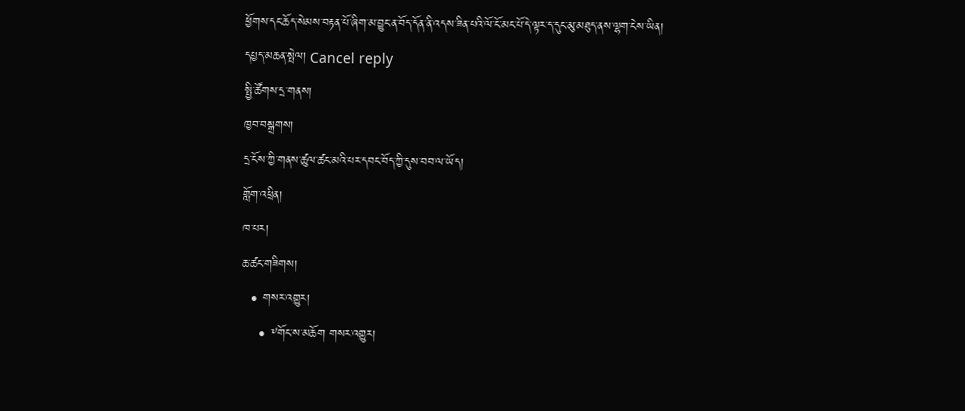ཕྱོགས་དང་ཆོད་སེམས་བརྟན་པོ་ཞིག་མ་བྱུང་ན་བོད་དོན་ནི་འདས་ཟིན་པའི་ལོ་ངོ་མང་པོ་དེ་ལྟར་ད་དུང་མུ་མཐུད་ནས་ལྷག་ངེས་ཡིན།
དཔྱད་མཆན་སྤེལ། Cancel reply
སྤྱི་ཚོགས་དྲ་གནས།
ཁྱབ་བསྒྲགས།
དྲ་ངོས་ཀྱི་གནས་ཚུལ་ཚང་མའི་པར་དབང་བོད་ཀྱི་དུས་བབ་ལ་ཡོད།
གློག་འཕྲིན།
ཁ་པར།
ཆ་ཚང་གཟིགས།
  • གསར་འགྱུར།
    • ༸གོང་ས་མཆོག གསར་འགྱུར།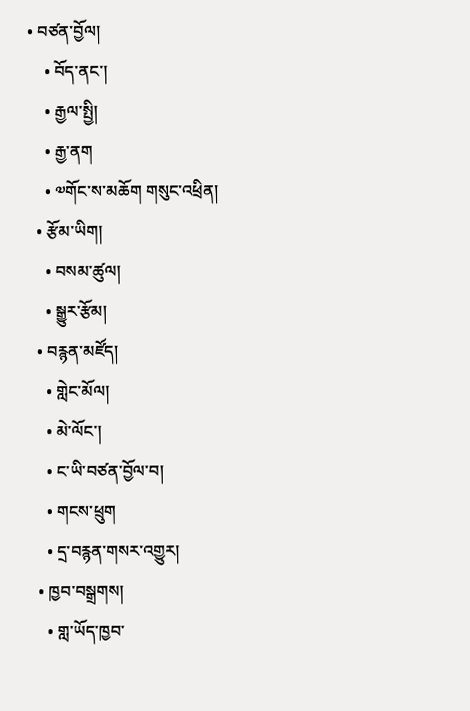• བཙན་བྱོལ།
    • བོད་ནང་།
    • རྒྱལ་སྤྱི།
    • རྒྱ་ནག
    • ༧གོང་ས་མཆོག གསུང་འཕྲིན།
  • རྩོམ་ཡིག།
    • བསམ་ཚུལ།
    • སྒྱུར་རྩོམ།
  • བརྙན་མཛོད།
    • གླེང་མོལ།
    • མེ་ལོང་།
    • ང་ཡི་བཙན་བྱོལ་བ།
    • གངས་ཕྲུག
    • དྲ་བརྙན་གསར་འགྱུར།
  • ཁྱབ་བསྒྲགས།
    • གླ་ཡོད་ཁྱབ་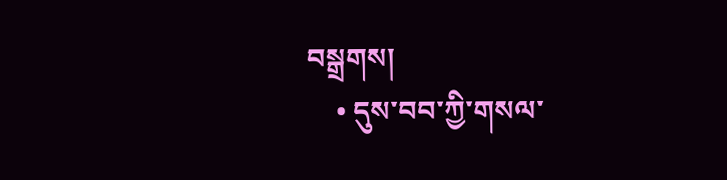བསྒྲགས།
    • དུས་བབ་ཀྱི་གསལ་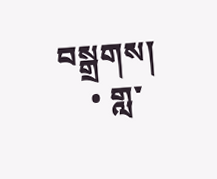བསྒྲགས།
    • གླ་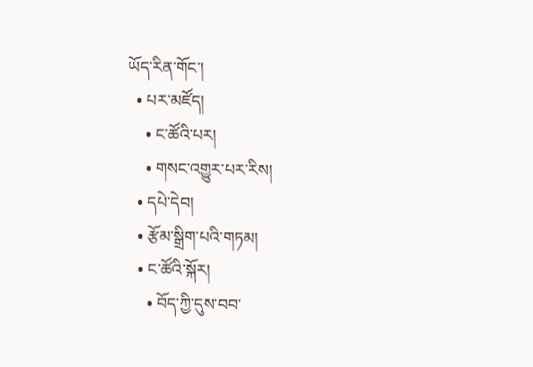ཡོད་རིན་གོང་།
  • པར་མཛོད།
    • ང་ཚོའི་པར།
    • གསང་འགྱུར་པར་རིས།
  • དཔེ་དེབ།
  • རྩོམ་སྒྲིག་པའི་གཏམ།
  • ང་ཚོའི་སྐོར།
    • བོད་ཀྱི་དུས་བབ་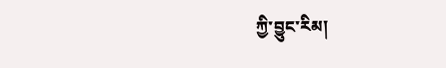ཀྱི་བྱུང་རིམ།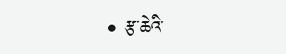• རྩ་ཆེའི་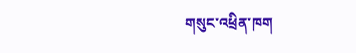གསུང་འཕྲིན་ཁག